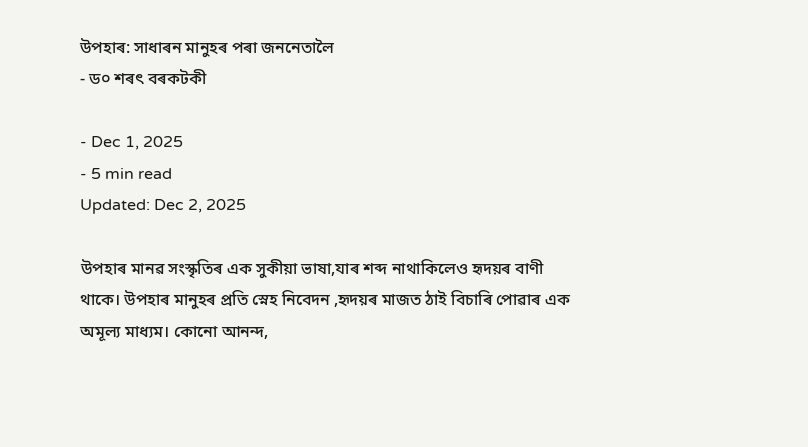উপহাৰ: সাধাৰন মানুহৰ পৰা জননেতালৈ
- ড০ শৰৎ বৰকটকী

- Dec 1, 2025
- 5 min read
Updated: Dec 2, 2025

উপহাৰ মানৱ সংস্কৃতিৰ এক সুকীয়া ভাষা,যাৰ শব্দ নাথাকিলেও হৃদয়ৰ বাণী থাকে। উপহাৰ মানুহৰ প্রতি স্নেহ নিবেদন ,হৃদয়ৰ মাজত ঠাই বিচাৰি পোৱাৰ এক অমূল্য মাধ্যম। কোনো আনন্দ,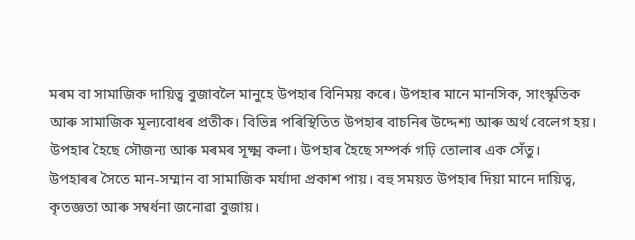মৰম বা সামাজিক দায়িত্ব বুজাবলৈ মানুহে উপহাৰ বিনিময় কৰে। উপহাৰ মানে মানসিক, সাংস্কৃতিক আৰু সামাজিক মূল্যবোধৰ প্ৰতীক। বিভিন্ন পৰিস্থিতিত উপহাৰ বাচনিৰ উদ্দেশ্য আৰু অৰ্থ বেলেগ হয়। উপহাৰ হৈছে সৌজন্য আৰু মৰমৰ সূক্ষ্ম কলা। উপহাৰ হৈছে সম্পৰ্ক গঢ়ি তোলাৰ এক সেঁতু।
উপহাৰৰ সৈতে মান-সম্মান বা সামাজিক মর্যাদা প্ৰকাশ পায়। বহু সময়ত উপহাৰ দিয়া মানে দায়িত্ব, কৃতজ্ঞতা আৰু সম্বৰ্ধনা জনোৱা বুজায়।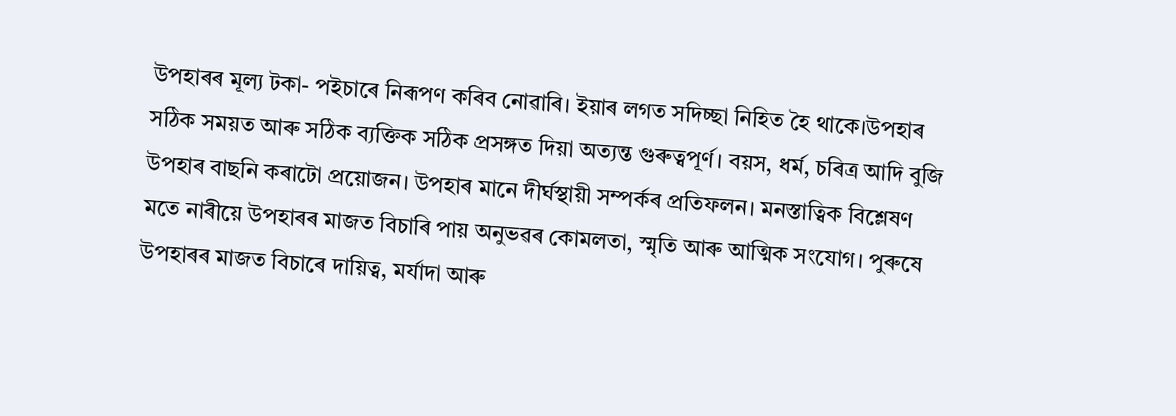উপহাৰৰ মূল্য টকা- পইচাৰে নিৰূপণ কৰিব নোৱাৰি। ইয়াৰ লগত সদিচ্ছা নিহিত হৈ থাকে।উপহাৰ সঠিক সময়ত আৰু সঠিক ব্যক্তিক সঠিক প্ৰসঙ্গত দিয়া অত্যন্ত গুৰুত্বপূর্ণ। বয়স, ধৰ্ম, চৰিত্ৰ আদি বুজি উপহাৰ বাছনি কৰাটো প্ৰয়োজন। উপহাৰ মানে দীৰ্ঘস্থায়ী সম্পৰ্কৰ প্ৰতিফলন। মনস্তাত্বিক বিশ্লেষণ মতে নাৰীয়ে উপহাৰৰ মাজত বিচাৰি পায় অনুভৱৰ কোমলতা, স্মৃতি আৰু আত্মিক সংযোগ। পুৰুষে উপহাৰৰ মাজত বিচাৰে দায়িত্ব, মর্যাদা আৰু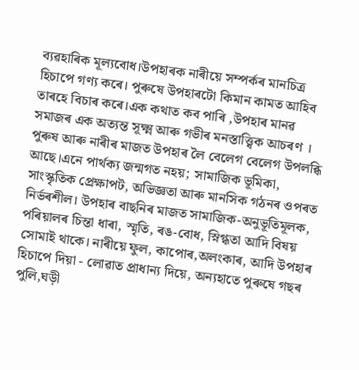ব্যৱহাৰিক মূল্যবোধ।উপহাৰক নাৰীয়ে সম্পর্কৰ মানচিত্র হিচাপে গণ্য কৰে। পুৰুষে উপহাৰটো কিমান কামত আহিব তাৰহে বিচাৰ কৰে।এক কথাত কব পাৰি ,উপহাৰ মানৱ সমাজৰ এক অত্যন্ত সূক্ষ্ম আৰু গভীৰ মনস্তাত্ত্বিক আচৰণ । পুৰুষ আৰু নাৰীৰ মাজত উপহাৰ লৈ বেলেগ বেলেগ উপলব্ধি আছে।এনে পাৰ্থক্য জন্মগত নহয়; সামাজিক ভূমিকা, সাংস্কৃতিক প্ৰেক্ষাপট, অভিজ্ঞতা আৰু মানসিক গঠনৰ ওপৰত নিৰ্ভৰশীল। উপহাৰ বাছনিৰ মাজত সামাজিক-অনুভূতিমূলক, পৰিয়ালৰ চিন্তা ধাৰা, স্মৃতি, ৰঙ-বোধ, স্নিগ্ধতা আদি বিষয় সোমাই থাকে। নাৰীয়ে ফুল, কাপোৰ,অলংকাৰ, আদি উপহাৰ হিচাপে দিয়া - লোৱাত প্ৰাধান্য দিয়ে, অন্যহাতে পুৰুষে গছৰ পুলি,ঘড়ী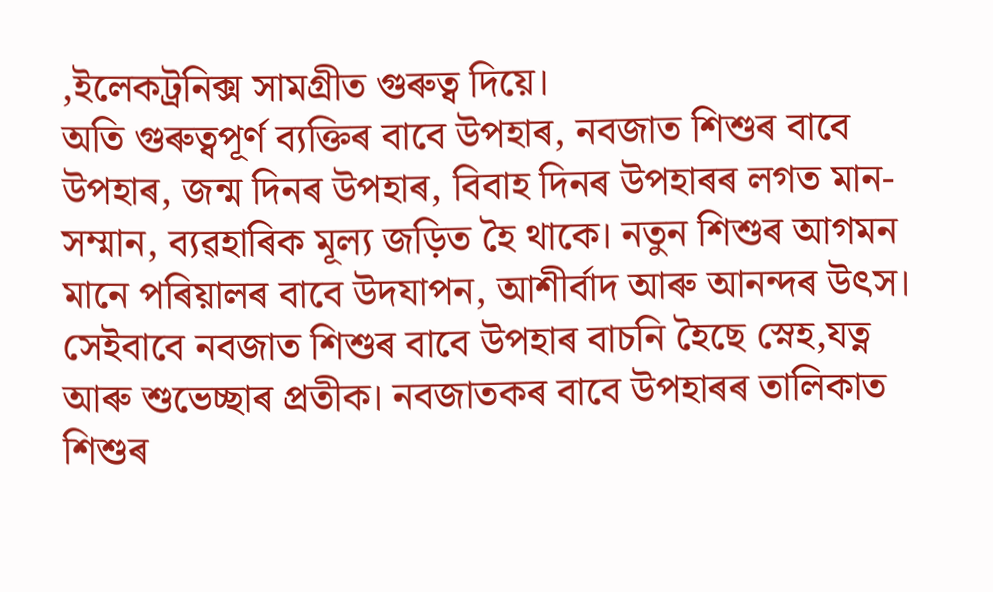,ইলেকট্ৰনিক্স সামগ্ৰীত গুৰুত্ব দিয়ে।
অতি গুৰুত্বপূৰ্ণ ব্যক্তিৰ বাবে উপহাৰ, নবজাত শিশুৰ বাবে উপহাৰ, জন্ম দিনৰ উপহাৰ, বিবাহ দিনৰ উপহাৰৰ লগত মান-সম্মান, ব্যৱহাৰিক মূল্য জড়িত হৈ থাকে। নতুন শিশুৰ আগমন মানে পৰিয়ালৰ বাবে উদযাপন, আশীৰ্বাদ আৰু আনন্দৰ উৎস। সেইবাবে নবজাত শিশুৰ বাবে উপহাৰ বাচনি হৈছে স্নেহ,যত্ন আৰু শুভেচ্ছাৰ প্ৰতীক। নবজাতকৰ বাবে উপহাৰৰ তালিকাত শিশুৰ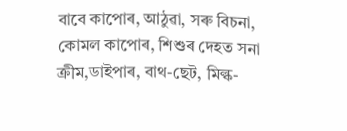বাবে কাপোৰ, আঠুৱা, সৰু বিচনা, কোমল কাপোৰ, শিশুৰ দেহত সনা ক্ৰীম,ডাইপাৰ, বাথ-ছেট, মিল্ক-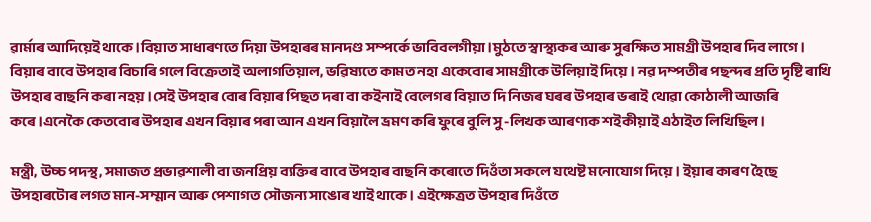ৱাৰ্মাৰ আদিয়েই থাকে।বিয়াত সাধাৰণতে দিয়া উপহাৰৰ মানদণ্ড সম্পৰ্কে ভাবিবলগীয়া।মুঠতে স্বাস্থ্যকৰ আৰু সুৰক্ষিত সামগ্ৰী উপহাৰ দিব লাগে।
বিয়াৰ বাবে উপহাৰ বিচাৰি গলে বিক্ৰেতাই অলাগতিয়াল, ভৱিষ্যতে কামত নহা একেবোৰ সামগ্ৰীকে উলিয়াই দিয়ে। নৱ দম্পতীৰ পছন্দৰ প্ৰতি দৃষ্টি ৰাখি উপহাৰ বাছনি কৰা নহয়।সেই উপহাৰ বোৰ বিয়াৰ পিছত দৰা বা কইনাই বেলেগৰ বিয়াত দি নিজৰ ঘৰৰ উপহাৰ ভৰাই থোৱা কোঠালী আজৰি কৰে।এনেকৈ কেতবোৰ উপহাৰ এখন বিয়াৰ পৰা আন এখন বিয়ালৈ ভ্ৰমণ কৰি ফুৰে বুলি সু -লিখক আৰণ্যক শইকীয়াই এঠাইত লিখিছিল।

মন্ত্ৰী, উচ্চ পদস্থ, সমাজত প্ৰভাৱশালী বা জনপ্ৰিয় ব্যক্তিৰ বাবে উপহাৰ বাছনি কৰোতে দিওঁতা সকলে যথেষ্ট মনোযোগ দিয়ে। ইয়াৰ কাৰণ হৈছে উপহাৰটোৰ লগত মান-সম্মান আৰু পেশাগত সৌজন্য সাঙোৰ খাই থাকে। এইক্ষেত্ৰত উপহাৰ দিওঁতে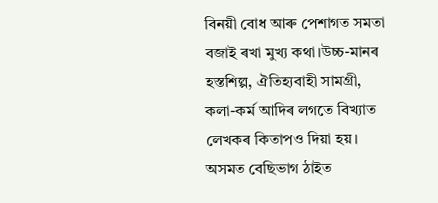বিনয়ী বোধ আৰু পেশাগত সমতা বজাই ৰখা মুখ্য কথা।উচ্চ-মানৰ হস্তশিল্প, ঐতিহ্যবাহী সামগ্ৰী, কলা-কর্ম আদিৰ লগতে বিখ্যাত লেখকৰ কিতাপও দিয়া হয়। অসমত বেছিভাগ ঠাইত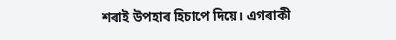শৰাই উপহাৰ হিচাপে দিয়ে। এগৰাকী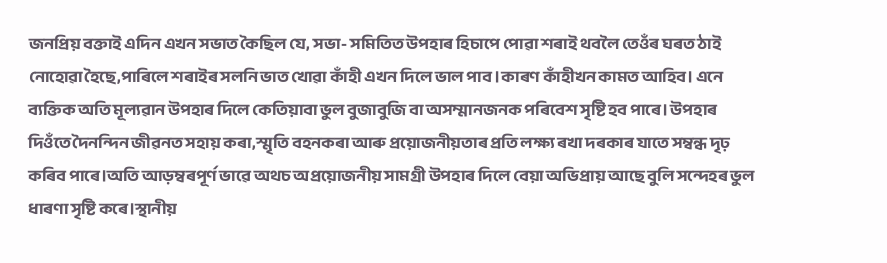জনপ্ৰিয় বক্তাই এদিন এখন সভাত কৈছিল যে, সভা- সমিতিত উপহাৰ হিচাপে পোৱা শৰাই থবলৈ তেওঁৰ ঘৰত ঠাই নোহোৱা হৈছে,পাৰিলে শৰাইৰ সলনি ভাত খোৱা কাঁহী এখন দিলে ভাল পাব ।কাৰণ কাঁহীখন কামত আহিব। এনে ব্যক্তিক অতি মূল্যৱান উপহাৰ দিলে কেতিয়াবা ভুল বুজাবুজি বা অসম্মানজনক পৰিবেশ সৃষ্টি হব পাৰে। উপহাৰ দিওঁতে দৈনন্দিন জীৱনত সহায় কৰা,স্মৃতি বহনকৰা আৰু প্ৰয়োজনীয়তাৰ প্ৰতি লক্ষ্য ৰখা দৰকাৰ যাতে সম্বন্ধ দৃঢ় কৰিব পাৰে।অতি আড়ম্বৰপূর্ণ ভাৱে অথচ অপ্রয়োজনীয় সামগ্ৰী উপহাৰ দিলে বেয়া অভিপ্ৰায় আছে বুলি সন্দেহৰ ভুল ধাৰণা সৃষ্টি কৰে।স্থানীয়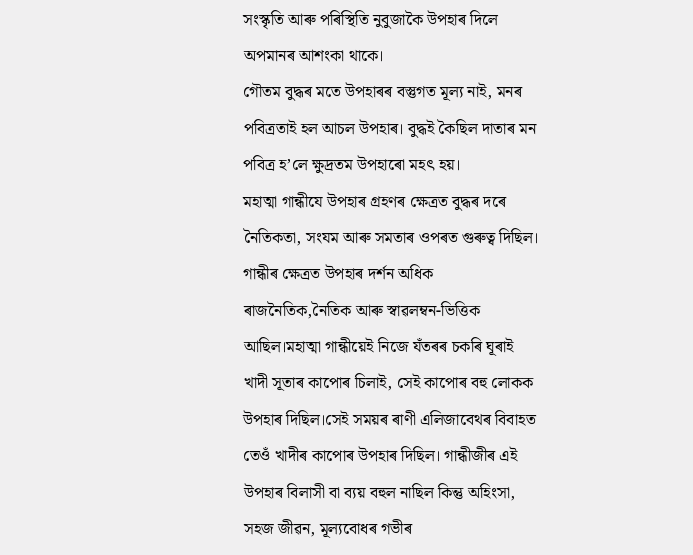সংস্কৃতি আৰু পৰিস্থিতি নুবুজাকৈ উপহাৰ দিলে অপমানৰ আশংকা থাকে।
গৌতম বুদ্ধৰ মতে উপহাৰৰ বস্তুগত মূল্য নাই, মনৰ পবিত্রতাই হল আচল উপহাৰ। বুদ্ধই কৈছিল দাতাৰ মন পবিত্ৰ হ’লে ক্ষুদ্রতম উপহাৰো মহৎ হয়।
মহাত্মা গান্ধীযে উপহাৰ গ্ৰহণৰ ক্ষেত্ৰত বুদ্ধৰ দৰে নৈতিকতা, সংযম আৰু সমতাৰ ওপৰত গুৰুত্ব দিছিল। গান্ধীৰ ক্ষেত্ৰত উপহাৰ দৰ্শন অধিক ৰাজনৈতিক,নৈতিক আৰু স্বাৱলম্বন-ভিত্তিক আছিল।মহাত্মা গান্ধীয়েই নিজে যঁতৰৰ চকৰি ঘূৰাই খাদী সূতাৰ কাপোৰ চিলাই, সেই কাপোৰ বহু লোকক উপহাৰ দিছিল।সেই সময়ৰ ৰাণী এলিজাবেথৰ বিবাহত তেওঁ খাদীৰ কাপোৰ উপহাৰ দিছিল। গান্ধীজীৰ এই উপহাৰ বিলাসী বা ব্যয় বহুল নাছিল কিন্তু অহিংসা, সহজ জীৱন, মূল্যবোধৰ গভীৰ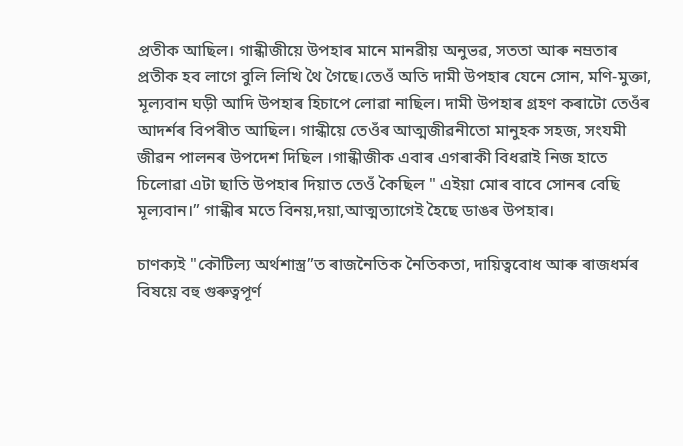প্ৰতীক আছিল। গান্ধীজীয়ে উপহাৰ মানে মানৱীয় অনুভৱ, সততা আৰু নম্ৰতাৰ প্ৰতীক হব লাগে বুলি লিখি থৈ গৈছে।তেওঁ অতি দামী উপহাৰ যেনে সোন, মণি-মুক্তা, মূল্যবান ঘড়ী আদি উপহাৰ হিচাপে লোৱা নাছিল। দামী উপহাৰ গ্ৰহণ কৰাটো তেওঁৰ আদৰ্শৰ বিপৰীত আছিল। গান্ধীয়ে তেওঁৰ আত্মজীৱনীতো মানুহক সহজ, সংযমী জীৱন পালনৰ উপদেশ দিছিল ।গান্ধীজীক এবাৰ এগৰাকী বিধৱাই নিজ হাতে চিলোৱা এটা ছাতি উপহাৰ দিয়াত তেওঁ কৈছিল " এইয়া মোৰ বাবে সোনৰ বেছি মূল্যবান।” গান্ধীৰ মতে বিনয়,দয়া,আত্মত্যাগেই হৈছে ডাঙৰ উপহাৰ।

চাণক্যই "কৌটিল্য অর্থশাস্ত্ৰ”ত ৰাজনৈতিক নৈতিকতা, দায়িত্ববোধ আৰু ৰাজধৰ্মৰ বিষয়ে বহু গুৰুত্বপূর্ণ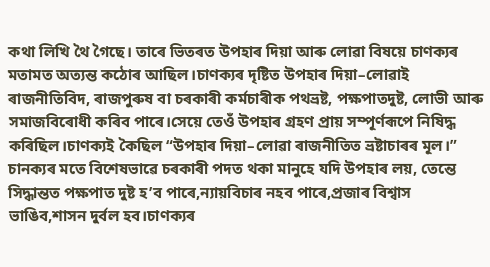কথা লিখি থৈ গৈছে। তাৰে ভিতৰত উপহাৰ দিয়া আৰু লোৱা বিষয়ে চাণক্যৰ মতামত অত্যন্ত কঠোৰ আছিল।চাণক্যৰ দৃষ্টিত উপহাৰ দিয়া–লোৱাই ৰাজনীতিবিদ, ৰাজপুৰুষ বা চৰকাৰী কৰ্মচাৰীক পথভ্ৰষ্ট, পক্ষপাতদুষ্ট, লোভী আৰু সমাজবিৰোধী কৰিব পাৰে।সেয়ে তেওঁ উপহাৰ গ্ৰহণ প্ৰায় সম্পূৰ্ণৰূপে নিষিদ্ধ কৰিছিল।চাণক্যই কৈছিল “উপহাৰ দিয়া–লোৱা ৰাজনীতিত ভ্ৰষ্টাচাৰৰ মূল।” চানক্যৰ মতে বিশেষভাৱে চৰকাৰী পদত থকা মানুহে যদি উপহাৰ লয়, তেন্তে সিদ্ধান্তত পক্ষপাত দুষ্ট হ’ব পাৰে,ন্যায়বিচাৰ নহব পাৰে,প্ৰজাৰ বিশ্বাস ভাঙিব,শাসন দুর্বল হব।চাণক্যৰ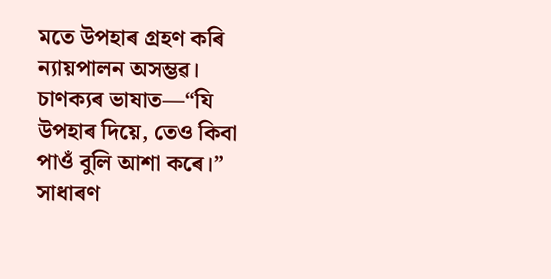মতে উপহাৰ গ্ৰহণ কৰি ন্যায়পালন অসম্ভৱ। চাণক্যৰ ভাষাত—“যি উপহাৰ দিয়ে, তেও কিবা পাওঁ বুলি আশা কৰে।”
সাধাৰণ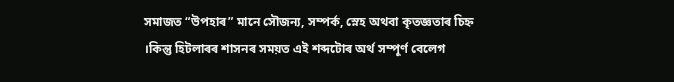সমাজত “উপহাৰ” মানে সৌজন্য, সম্পর্ক, স্নেহ অথবা কৃতজ্ঞতাৰ চিহ্ন ।কিন্তু হিটলাৰৰ শাসনৰ সময়ত এই শব্দটোৰ অৰ্থ সম্পূর্ণ বেলেগ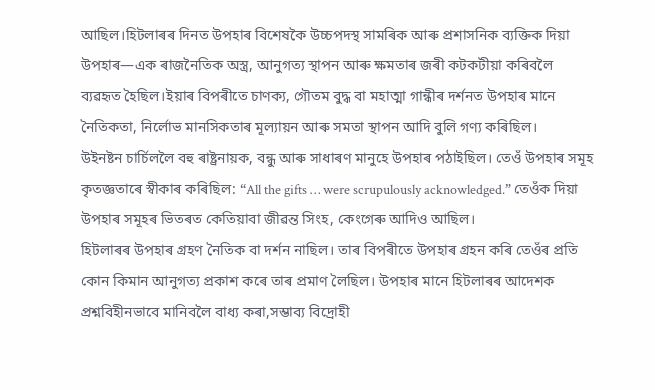আছিল।হিটলাৰৰ দিনত উপহাৰ বিশেষকৈ উচ্চপদস্থ সামৰিক আৰু প্ৰশাসনিক ব্যক্তিক দিয়া উপহাৰ—এক ৰাজনৈতিক অস্ত্ৰ, আনুগত্য স্থাপন আৰু ক্ষমতাৰ জৰী কটকটীয়া কৰিবলৈ ব্যৱহৃত হৈছিল।ইয়াৰ বিপৰীতে চাণক্য, গৌতম বুদ্ধ বা মহাত্মা গান্ধীৰ দৰ্শনত উপহাৰ মানে নৈতিকতা, নিৰ্লোভ মানসিকতাৰ মূল্যায়ন আৰু সমতা স্থাপন আদি বুলি গণ্য কৰিছিল।
উইনষ্টন চাৰ্চিললৈ বহু ৰাষ্ট্ৰনায়ক, বন্ধু আৰু সাধাৰণ মানুহে উপহাৰ পঠাইছিল। তেওঁ উপহাৰ সমূহ কৃতজ্ঞতাৰে স্বীকাৰ কৰিছিল: “All the gifts … were scrupulously acknowledged.” তেওঁক দিয়া উপহাৰ সমূহৰ ভিতৰত কেতিয়াবা জীৱন্ত সিংহ, কেংগেৰু আদিও আছিল।
হিটলাৰৰ উপহাৰ গ্ৰহণ নৈতিক বা দৰ্শন নাছিল। তাৰ বিপৰীতে উপহাৰ গ্ৰহন কৰি তেওঁৰ প্ৰতি কোন কিমান আনুগত্য প্ৰকাশ কৰে তাৰ প্ৰমাণ লৈছিল। উপহাৰ মানে হিটলাৰৰ আদেশক প্রশ্নবিহীনভাবে মানিবলৈ বাধ্য কৰা,সম্ভাব্য বিদ্ৰোহী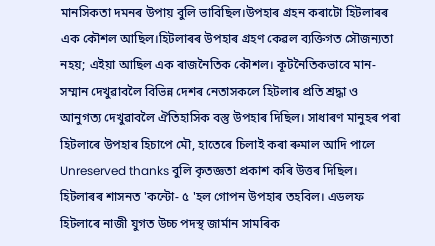মানসিকতা দমনৰ উপায় বুলি ভাবিছিল।উপহাৰ গ্ৰহন কৰাটো হিটলাৰৰ এক কৌশল আছিল।হিটলাৰৰ উপহাৰ গ্রহণ কেৱল ব্যক্তিগত সৌজন্যতা নহয়; এইয়া আছিল এক ৰাজনৈতিক কৌশল। কূটনৈতিকভাবে মান-সম্মান দেখুৱাবলৈ বিভিন্ন দেশৰ নেতাসকলে হিটলাৰ প্রতি শ্রদ্ধা ও আনুগত্য দেখুৱাবলৈ ঐতিহাসিক বস্তু উপহাৰ দিছিল। সাধাৰণ মানুহৰ পৰা হিটলাৰে উপহাৰ হিচাপে মৌ, হাতেৰে চিলাই কৰা ৰুমাল আদি পালে Unreserved thanks বুলি কৃতজ্ঞতা প্রকাশ কৰি উত্তৰ দিছিল। হিটলাৰৰ শাসনত 'কন্টো- ৫ 'হল গোপন উপহাৰ তহবিল। এডলফ হিটলাৰে নাজী যুগত উচ্চ পদস্থ জাৰ্মান সামৰিক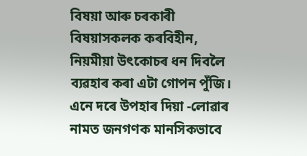বিষয়া আৰু চৰকাৰী বিষয়াসকলক কৰবিহীন, নিয়মীয়া উৎকোচৰ ধন দিবলৈ ব্যৱহাৰ কৰা এটা গোপন পুঁজি। এনে দৰে উপহাৰ দিয়া -লোৱাৰ নামত জনগণক মানসিকভাবে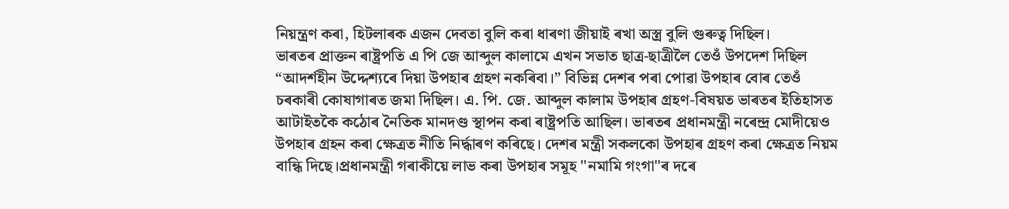নিয়ন্ত্ৰণ কৰা, হিটলাৰক এজন দেবতা বুলি কৰা ধাৰণা জীয়াই ৰখা অস্ত্ৰ বুলি গুৰুত্ব দিছিল।
ভাৰতৰ প্ৰাক্তন ৰাষ্ট্ৰপতি এ পি জে আব্দুল কালামে এখন সভাত ছাত্ৰ-ছাত্ৰীলৈ তেওঁ উপদেশ দিছিল “আদৰ্শহীন উদ্দেশ্যৰে দিয়া উপহাৰ গ্ৰহণ নকৰিবা।” বিভিন্ন দেশৰ পৰা পোৱা উপহাৰ বোৰ তেওঁ চৰকাৰী কোষাগাৰত জমা দিছিল। এ. পি. জে. আব্দুল কালাম উপহাৰ গ্ৰহণ-বিষয়ত ভাৰতৰ ইতিহাসত আটাইতকৈ কঠোৰ নৈতিক মানদণ্ড স্থাপন কৰা ৰাষ্ট্ৰপতি আছিল। ভাৰতৰ প্ৰধানমন্ত্ৰী নৰেন্দ্ৰ মোদীয়েও উপহাৰ গ্ৰহন কৰা ক্ষেত্ৰত নীতি নিৰ্দ্ধাৰণ কৰিছে। দেশৰ মন্ত্ৰী সকলকো উপহাৰ গ্ৰহণ কৰা ক্ষেত্ৰত নিয়ম বান্ধি দিছে।প্ৰধানমন্ত্ৰী গৰাকীয়ে লাভ কৰা উপহাৰ সমূহ "নমামি গংগা"ৰ দৰে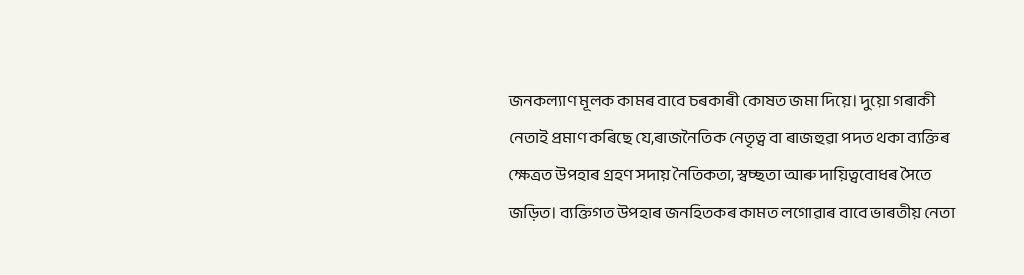জনকল্যাণ মূলক কামৰ বাবে চৰকাৰী কোষত জমা দিয়ে। দুয়ো গৰাকী নেতাই প্ৰমাণ কৰিছে যে,ৰাজনৈতিক নেতৃত্ব বা ৰাজহুৱা পদত থকা ব্যক্তিৰ ক্ষেত্ৰত উপহাৰ গ্ৰহণ সদায় নৈতিকতা, স্বচ্ছতা আৰু দায়িত্ববোধৰ সৈতে জড়িত। ব্যক্তিগত উপহাৰ জনহিতকৰ কামত লগোৱাৰ বাবে ভাৰতীয় নেতা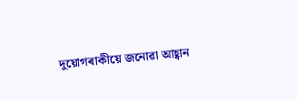দুয়োগৰাকীয়ে জনোৱা আহ্বান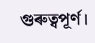গুৰুত্বপূৰ্ণ।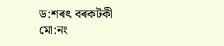ড:শৰৎ বৰকটকী
মো:নং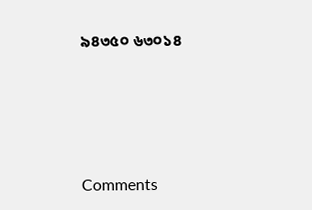৯৪৩৫০ ৬৩০১৪





Comments